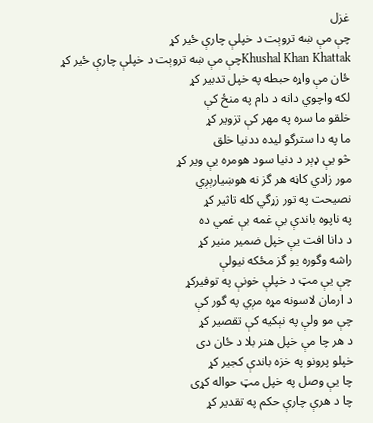غزل
چې مې ښه تروېت د خپلې چارې ځير کړ
Khushal Khan Khattakچې مې ښه تروېت د خپلې چارې ځير کړ
ځان مې واړه حبطه په خپل تدبير کړ
لکه واچوي دانه د دام په منځ کې
خلقو ما سره په مهر کې تزوير کړ
ما په دا سترگو ليده ددنيا خلق
څو يې ډېر د دنيا سود هومره يې وير کړ
مور زادي کاڼه هر گز نه هوښيارېږي
نصيحت په تور زړگي کله تاثير کړ
په ناپوه باندې بې غمه بې غمي ده
د دانا افت يې خپل ضمير منير کړ
راشه وگوره يو گز مځکه نيولې
چې يې مټ د خپلې خونې په توفيرکړ
د ارمان لاسونه مړه مږي په گور کې
چې مو ولې په نېکيه کې تقصير کړ
د هر چا مې خپل هنر بلا د ځان دی
خپلو پرونو په خزه باندې کجير کړ
چا يې وصل په خپل مټ حواله کړی
چا د هرې چارې حکم په تقدير کړ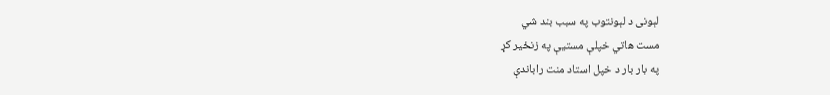لېونی د لېونتوب په سبب بند شي
مست هاتي خپلې مستيې په زنځير کړ
په بار بار د خپل استاد منت راباندې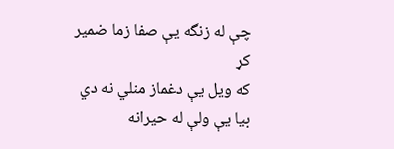چې له زنگه يې صفا زما ضمير کړ
که ويل يې دغماز منلي نه دي
بيا يې ولې له حيرانه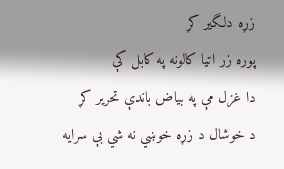زړه دلگير کړ
پوره زر اتيا کالونه په کابل کې
دا غزل مې په بياض باندې تحرير کړ
د خوشال د زړه خوښي نه شي بې سرايه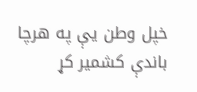خپل وطن يې په هرچا باندې کشمير کړ